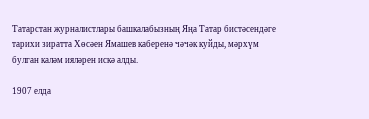Татарстан журналистлары башкалабызның Яңа Татар бистәсендәге тарихи зиратта Хөсәен Ямашев каберенә чәчәк куйды, мәрхүм булган каләм ияләрен искә алды.

1907 елда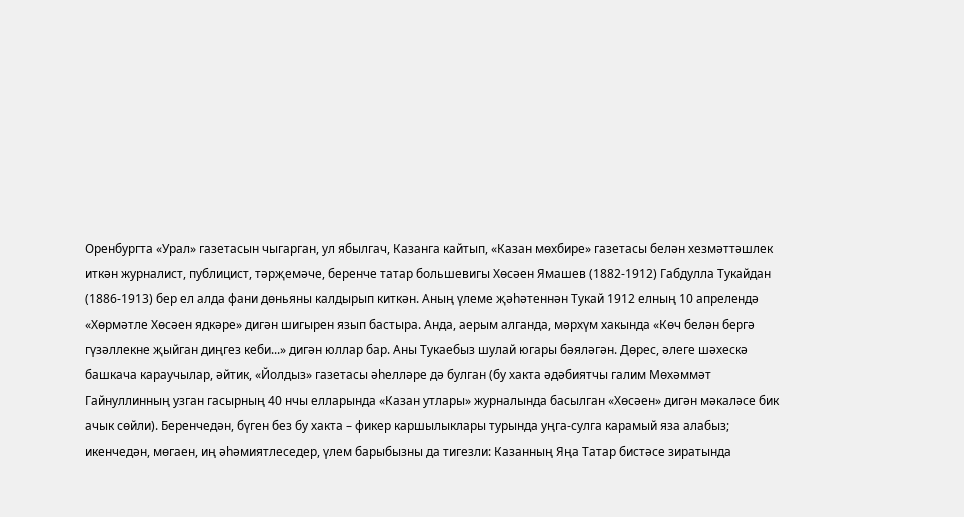Оренбургта «Урал» газетасын чыгарган, ул ябылгач, Казанга кайтып, «Казан мөхбире» газетасы белән хезмәттәшлек иткән журналист, публицист, тәрҗемәче, беренче татар большевигы Хөсәен Ямашев (1882-1912) Габдулла Тукайдан (1886-1913) бер ел алда фани дөньяны калдырып киткән. Аның үлеме җәһәтеннән Тукай 1912 елның 10 апрелендә «Хөрмәтле Хөсәен ядкәре» дигән шигырен язып бастыра. Анда, аерым алганда, мәрхүм хакында «Көч белән бергә гүзәллекне җыйган диңгез кеби...» дигән юллар бар. Аны Тукаебыз шулай югары бәяләгән. Дөрес, әлеге шәхескә башкача караучылар, әйтик, «Йолдыз» газетасы әһелләре дә булган (бу хакта әдәбиятчы галим Мөхәммәт Гайнуллинның узган гасырның 40 нчы елларында «Казан утлары» журналында басылган «Хөсәен» дигән мәкаләсе бик ачык сөйли). Беренчедән, бүген без бу хакта – фикер каршылыклары турында уңга-сулга карамый яза алабыз; икенчедән, мөгаен, иң әһәмиятлеседер, үлем барыбызны да тигезли: Казанның Яңа Татар бистәсе зиратында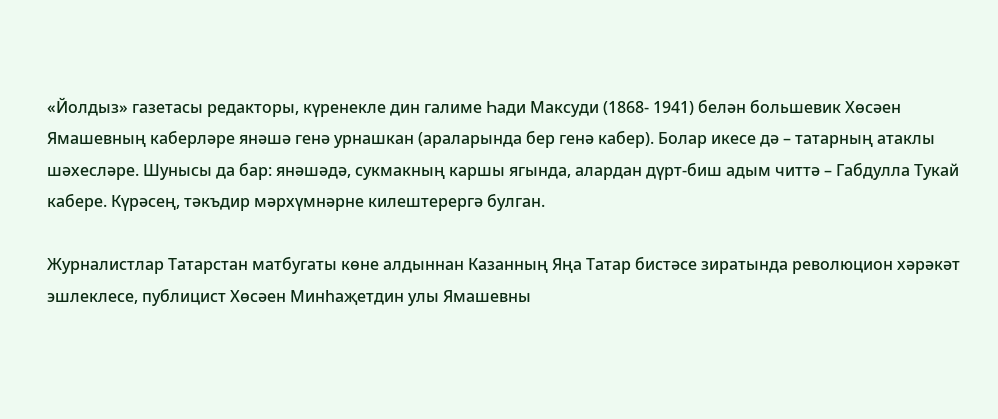«Йолдыз» газетасы редакторы, күренекле дин галиме Һади Максуди (1868- 1941) белән большевик Хөсәен Ямашевның каберләре янәшә генә урнашкан (араларында бер генә кабер). Болар икесе дә – татарның атаклы шәхесләре. Шунысы да бар: янәшәдә, сукмакның каршы ягында, алардан дүрт-биш адым читтә – Габдулла Тукай кабере. Күрәсең, тәкъдир мәрхүмнәрне килештерергә булган.

Журналистлар Татарстан матбугаты көне алдыннан Казанның Яңа Татар бистәсе зиратында революцион хәрәкәт эшлеклесе, публицист Хөсәен Минһаҗетдин улы Ямашевны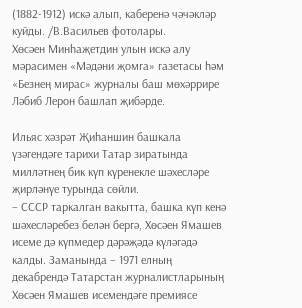(1882-1912) искә алып, каберенә чәчәкләр куйды. /В.Васильев фотолары.
Хөсәен Минһаҗетдин улын искә алу мәрасимен «Мәдәни җомга» газетасы һәм «Безнең мирас» журналы баш мөхәррире Ләбиб Лерон башлап җибәрде.

Ильяс хәзрәт Җиһаншин башкала үзәгендәге тарихи Татар зиратында милләтнең бик күп күренекле шәхесләре җирләнүе турында сөйли.
– СССР таркалган вакытта, башка күп кенә шәхесләребез белән бергә, Хөсәен Ямашев исеме дә күпмедер дәрәҗәдә күләгәдә калды. Заманында – 1971 елның декабрендә Татарстан журналистларының Хөсәен Ямашев исемендәге премиясе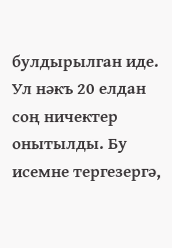булдырылган иде. Ул нәкъ 20 елдан соң ничектер онытылды. Бу исемне тергезергә,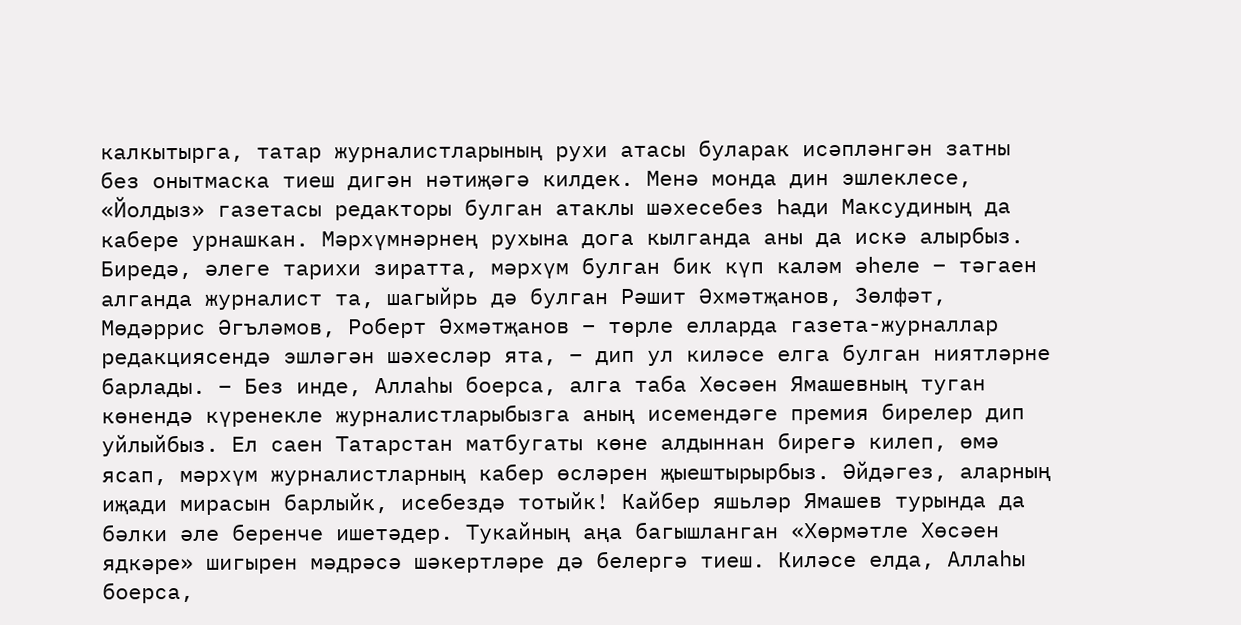калкытырга, татар журналистларының рухи атасы буларак исәпләнгән затны без онытмаска тиеш дигән нәтиҗәгә килдек. Менә монда дин эшлеклесе, «Йолдыз» газетасы редакторы булган атаклы шәхесебез Һади Максудиның да кабере урнашкан. Мәрхүмнәрнең рухына дога кылганда аны да искә алырбыз. Биредә, әлеге тарихи зиратта, мәрхүм булган бик күп каләм әһеле – тәгаен алганда журналист та, шагыйрь дә булган Рәшит Әхмәтҗанов, Зөлфәт, Мөдәррис Әгъләмов, Роберт Әхмәтҗанов – төрле елларда газета-журналлар редакциясендә эшләгән шәхесләр ята, – дип ул киләсе елга булган ниятләрне барлады. – Без инде, Аллаһы боерса, алга таба Хөсәен Ямашевның туган көнендә күренекле журналистларыбызга аның исемендәге премия бирелер дип уйлыйбыз. Ел саен Татарстан матбугаты көне алдыннан бирегә килеп, өмә ясап, мәрхүм журналистларның кабер өсләрен җыештырырбыз. Әйдәгез, аларның иҗади мирасын барлыйк, исебездә тотыйк! Кайбер яшьләр Ямашев турында да бәлки әле беренче ишетәдер. Тукайның аңа багышланган «Хөрмәтле Хөсәен ядкәре» шигырен мәдрәсә шәкертләре дә белергә тиеш. Киләсе елда, Аллаһы боерса,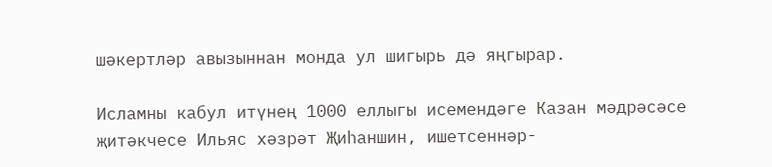шәкертләр авызыннан монда ул шигырь дә яңгырар.

Исламны кабул итүнең 1000 еллыгы исемендәге Казан мәдрәсәсе җитәкчесе Ильяс хәзрәт Җиһаншин, ишетсеннәр-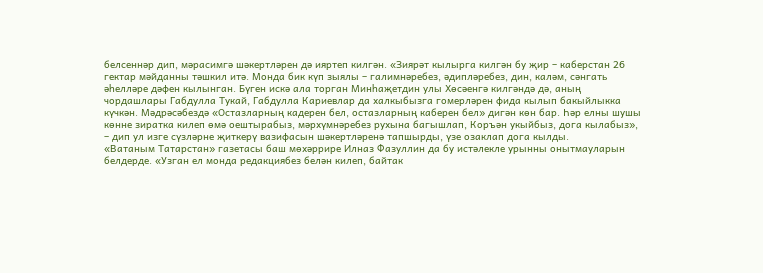белсеннәр дип, мәрасимгә шәкертләрен дә ияртеп килгән. «Зиярәт кылырга килгән бу җир – каберстан 26 гектар мәйданны тәшкил итә. Монда бик күп зыялы – галимнәребез, әдипләребез, дин, каләм, сәнгать әһелләре дәфен кылынган. Бүген искә ала торган Минһаҗетдин улы Хөсәенгә килгәндә дә, аның чордашлары Габдулла Тукай, Габдулла Кариевлар да халкыбызга гомерләрен фида кылып бакыйлыкка күчкән. Мәдрәсәбездә «Остазларның кадерен бел, остазларның каберен бел» дигән көн бар. Һәр елны шушы көнне зиратка килеп өмә оештырабыз, мәрхүмнәребез рухына багышлап, Коръән укыйбыз, дога кылабыз», – дип ул изге сүзләрне җиткерү вазифасын шәкертләренә тапшырды, үзе озаклап дога кылды.
«Ватаным Татарстан» газетасы баш мөхәррире Илназ Фазуллин да бу истәлекле урынны онытмауларын белдерде. «Узган ел монда редакциябез белән килеп, байтак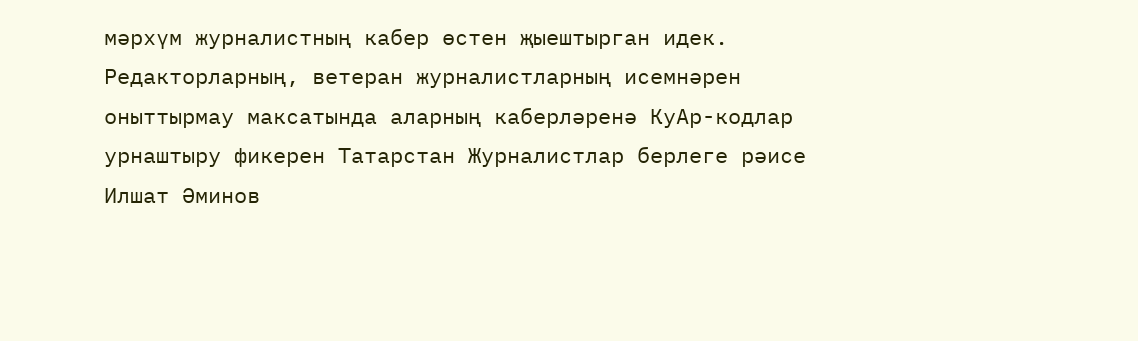мәрхүм журналистның кабер өстен җыештырган идек. Редакторларның, ветеран журналистларның исемнәрен оныттырмау максатында аларның каберләренә КуАр-кодлар урнаштыру фикерен Татарстан Журналистлар берлеге рәисе Илшат Әминов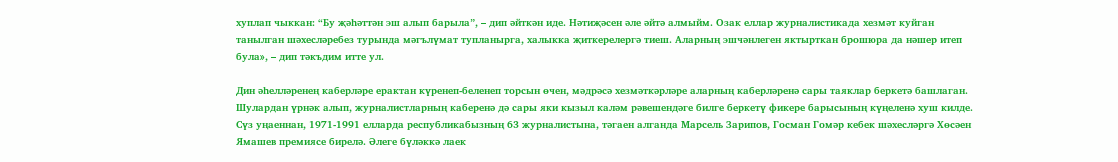хуплап чыккан: “Бу җәһәттән эш алып барыла”, – дип әйткән иде. Нәтиҗәсен әле әйтә алмыйм. Озак еллар журналистикада хезмәт куйган танылган шәхесләребез турында мәгълүмат тупланырга, халыкка җиткерелергә тиеш. Аларның эшчәнлеген яктырткан брошюра да нәшер итеп була», – дип тәкъдим итте ул.

Дин әһелләренең каберләре ерактан күренеп-беленеп торсын өчен, мәдрәсә хезмәткәрләре аларның каберләренә сары таяклар беркетә башлаган. Шулардан үрнәк алып, журналистларның каберенә дә сары яки кызыл каләм рәвешендәге билге беркетү фикере барысының күңеленә хуш килде.
Сүз уңаеннан, 1971-1991 елларда республикабызның 63 журналистына, тәгаен алганда Марсель Зарипов, Госман Гомәр кебек шәхесләргә Хөсәен Ямашев премиясе бирелә. Әлеге бүләккә лаек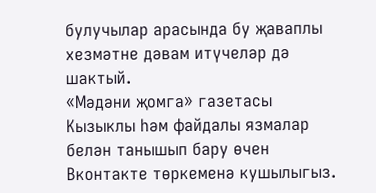булучылар арасында бу җаваплы хезмәтне дәвам итүчеләр дә шактый.
«Мәдәни җомга» газетасы
Кызыклы һәм файдалы язмалар белән танышып бару өчен Вконтакте төркеменә кушылыгыз.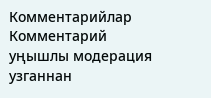Комментарийлар
Комментарий уңышлы модерация узганнан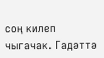соң килеп чыгачак. Гадәттә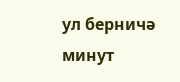ул берничә минут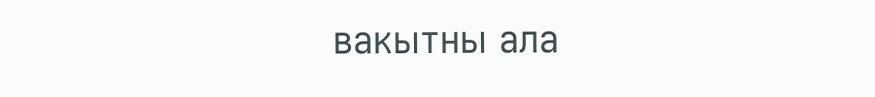вакытны ала